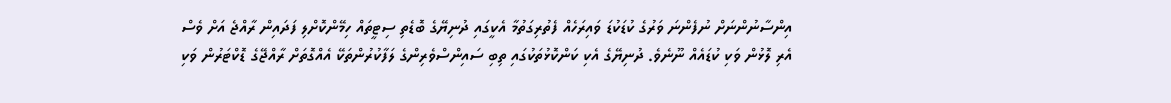އިންސާނުންނަށް ނުފެންނަ ވަރުގެ ކުޑަކުޑަ ވައިރަހެއް ފެތުރިގަތުމާ އެކީގައި ދުނިޔޭގެ ބޮޑެތި ސިޓީތައް ހިމޭންކޮށްލި ފަދައިން ރާއްޖެ އަށް ވެސް އެރި ލޮޅުން ވަކި ކުޑައެއް ނޫނެވެ. ދުނިޔޭގެ އެކި ކަންކޮޅުތަކުގައި ތިބި ސައިންސްވެރިންގެ ލަފާކުރުންތަކޭ އެއްގޮތަށް ރާއްޖޭގެ ޑޮކްޓަރުން ވަކި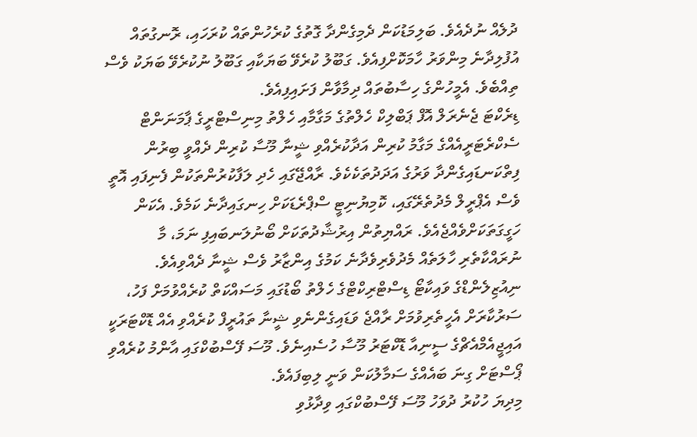ދުލެއް ނުދެއެވެ. ބަލިމަޑުކަން ދެމިގެންދާ ގޮތުގެ ކުރެހުންތައް ކުރަހައި، ރޮނގުތައް އުފުލިދާނެ މިންވަރު ހާމަކޮށްފިއެވެ. ގަބޫލު ކުރެވޭ ބަޔަކާއި ގަބޫލު ނުކުރެވޭ ބަޔަކު ވެސް ތިއްބެވެ. އެމީހުންގެ ހިސާބުތައް ދިމާވާން ފަށައިފިއެވެ.
ޑިރެކްޓަ ޖެނެރަލް އޮފް ޕަބްލިކް ހެލްތުގެ މަގާމާއި ހެލްތު މިނިސްޓްރީގެ ޕާމަނަންޓް ސެކްރެޓަރީއެއްގެ މަގާމު ކުރިން އަދާކުރެއްވި ޝީނާ މޫސާ ކުރިން ދެއްވީ ބިރުން ފިތްކަނޑައިގެންދާ ވަރުގެ އަދަދުތަކެކެވެ. ރާއްޖޭގައި ހެދި ލަފާކުރުންތަކުން ފެނިފައި އޮތީ ވެސް އެޕްރީލް މެދުތެރޭގައި، ކޮމިޔުނިޓީ ސްޕްރެޑަކަށް ހިނގައިދާނެ ކަމެވެ. އެކަން ހަގީގަތަކަށްވެއްޖެއެވެ. ރައްޔިތުން އިރުޝާދުތަކަށް ބޯނުލަނބައިފި ނަމަ، މާ ނުރައްކާތެރި ހާލަތެއް މެދުވެރިވެދާނެ ކަމުގެ އިންޒާރު ވެސް ޝީނާ ދެއްވިއެވެ.
ނިއުޒިލެންޑްގެ ވައިކާޓޯ ޑިސްޓްރިކްޓްގެ ހެލްތު ބޯޑުގައި މަސައްކަތް ކުރެއްވުމަށް ފަހު، ސަރުކާރަށް އެހީތެރިވުމަށް ރާއްޖެ ވަޑައިގެންނެވި ޝީނާ ތައުރީފް ކުރެއްވި އެއް ޑޮކްޓަރަކީ އައިޖީއެމްއެޗްގެ ސީނިއާ ޑޮކްޓަރު މޫސާ ހުސެއިނެވެ. މޫސަ ފޭސްބުކްގައި އާންމު ކުރެއްވި ޕޯސްޓަށް ގިނަ ބައެއްގެ ސަމާލުކަން ވަނީ ލިބިފައެވެ.
މިދިޔަ ހުކުރު ދުވަހު މޫސަ ފޭސްބުކްގައި ވިދާޅުވި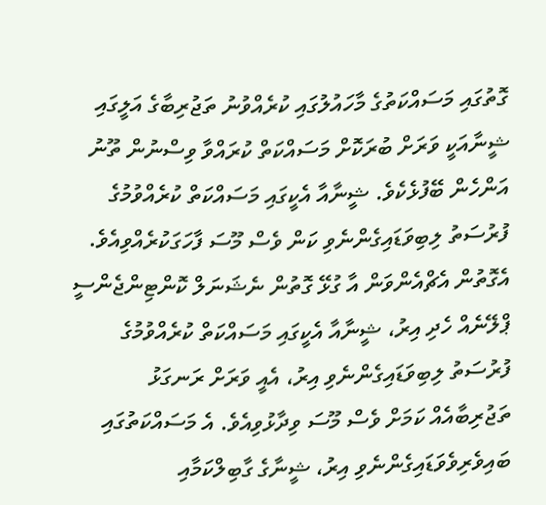ގޮތުގައި މަސައްކަތުގެ މާހައުލުގައި ކުރެއްވުނު ތަޖުރިބާގެ އަލީގައި ޝީނާއަކީ ވަރަށް ބުރަކޮށް މަސައްކަތް ކުރައްވާ ވިސްނުން ތޫނު އަންހެން ބޭފުޅެކެވެ. ޝީނާއާ އެކީގައި މަސައްކަތް ކުރެއްވުމުގެ ފުރުސަތު ލިބިވަޑައިގެންނެވި ކަން ވެސް މޫސަ ފާހަގަކުރެއްވިއެވެ.
އެގޮތުން އެޗްއެންވަން އާ ގުޅޭ ގޮތުން ނެޝަނަލް ކޮންޓިންޖެންސީ ޕްލޭނެއް ހެދި އިރު، ޝީނާއާ އެކީގައި މަސައްކަތް ކުރެއްވުމުގެ ފުރުސަތު ލިބިވަޑައިގެންނެވި އިރު، އެއީ ވަރަށް ރަނގަޅު ތަޖުރިބާއެއް ކަމަށް ވެސް މޫސަ ވިދާޅުވިއެވެ. އެ މަސައްކަތުގައި ބައިވެރިވެވަޑައިގެންނެވި އިރު، ޝީނާގެ ގާބިލްކަމާއި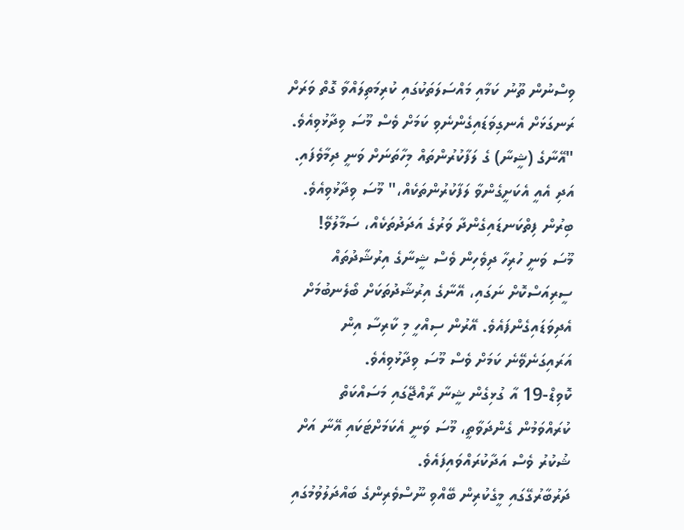ވިސްނުން ތޫނު ކަމާއި މައްސަލަތަކުގައި ކުރިމަތިލައްވާ ގޮތް ވަރަށް ރަނގަޅަށް އެނގިވަޑައިގެންނެވި ކަމަށް ވެސް މޫސަ ވިދާޅުވިއެވެ.
"އޭނާގެ (ޝީނާ) ގެ ލަފާކުރުންތައް މިހާތަނަށް ވަނީ ދިމާވެފައި. އަދި އެއީ އެކަށީގެންވާ ލަފާކުރުންތަކެއް،" މޫސަ ވިދާޅުވިއެވެ.
ބިރުން ފިތްކަނޑައިގެންދާ ވަރުގެ އަދަދުތަކެއް، ސަމާލުވޭ!
މޫސަ ވަނީ ހުރިހާ ދިވެހިން ވެސް ޝީނާގެ އިރުޝާދުތައް ސީރިއަސްކޮށް ނަގައި، އޭނާގެ އިރުޝާދުތަކަށް ބޯލެނބުމަށް އެދިވަޑައިގެންފައެވެ. އޭރުން ސިއްހީ މި ކާރިސާ އިން އަރައިގަނެވޭނެ ކަމަށް ވެސް މޫސަ ވިދާޅުވިއެވެ.
ކޮވިޑް-19 އާ ގުޅިގެން ޝީނާ ރާއްޖޭގައި މަސައްކަތް ކުރައްވަމުން ގެންދަވާތީ، މޫސަ ވަނީ އެކަމަށްޓަކައި އޭނާ އަށް ޝުކުރު ވެސް އަދާކުރައްވައިފައެވެ.
ދަރުބާރުގޭގައި މީގެކުރިން ބޭއްވި ނޫސްވެރިންގެ ބައްދަލުވުމުގައި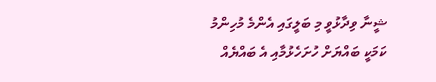ޝީނާ ވިދާޅުވީ މި ބަލީގައި އެންމެ މުހިންމު ކަމަކީ ބައްޔަށް ހުށަހެޅުމާއި އެ ބައްޔެއް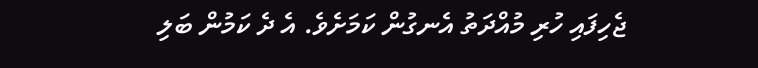ޖެހިފައި ހުރި މުއްދަތު އެނގުން ކަމަށެވެ. އެ ދެ ކަމުން ބަލި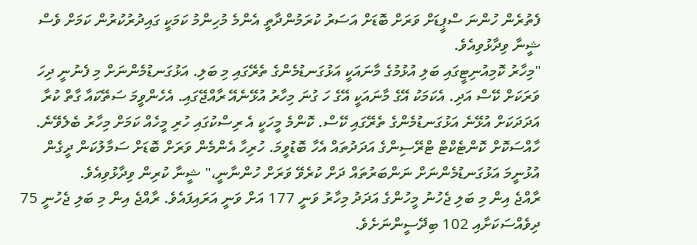ފެތުރެން ހުންނަ ސްޕީޑަށް ވަރަށް ބޮޑަށް އަސަރު ކުރަމުންދާތީ އެންމެ މުހިންމު ކަމަކީ ގައިދުރުކުރުން ކަމަށް ވެސް ޝީނާ ވިދާޅުވިއެވެ.
"މިހާރު ކޮމިއުނިޓީގައި ބަލި އުޅުމުގެ މާނައަކީ އަޅުގަނޑުމެންގެ ތެރޭގައި މި ބަލި. އަޅުގަނޑުމެންނަށް މި ފެނުނީ ދިހަ ވަރަކަށް ކޭސް އަދި. އެކަމަކު އޭގެ މާނައަކީ އޭގެ ހަ ގުނަ މިހާރު އުޅޭނެއޭ ރާއްޖޭގައި. އެހެންވީމަ ސަތޭކައާ ގާތް ކުރާ އަދަދަކަށް އުޅޭނެ އަޅުގަނޑުމެންގެ ތެރޭގައި ކޭސް. ކޮންމެ މީހަކީ އެ ރިސްކުގައި ހުރި މީހެއް ކަމަށް މިހާރު ބެލެވޭނެ. ހާއްސަކޮށް ކޮންޓެކްޓް ޓްރޭސިންގެ އަދަދުތައް އެހާ ބޮޑުވީމަ. ހުރިހާ އެންމެން ވަރަށް ބޮޑަށް ސަމާލުކަން ދީގެން އުޅުނީމަ އަޅުގަނޑުމެންނަށް ނަންބަރުތައް ދަށް ކުރެވޭ ވަރަށް ހުންނާނީ،" ޝީނާ ކުރިން ވިދާޅުވިއެވެ.
ރާއްޖެ އިން މި ބަލި ޖެހުނު މީހުންގެ އަދަދު މިހާރު ވަނީ 177 އަށް ވަނީ އަރައިފައެވެ. ރާއްޖެ އިން މި ބަލި ޖެހުނީ 75 ދިވެއްސަކަށާއި 102 ބިދޭސީންނަށެވެ.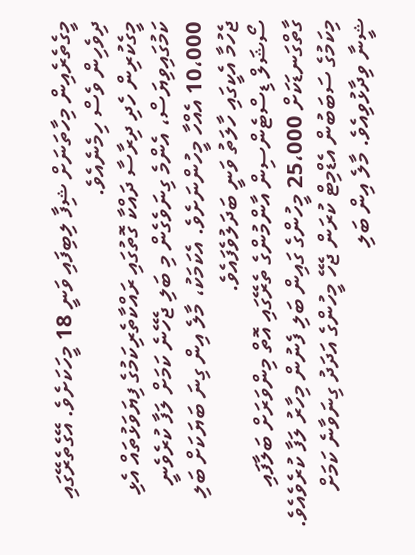މީގެތެރެއިން މިހާތަނަށް ޝިފާ ލިބިފައި ވަނީ 18 މީހަކަށެވެ. އޭގެތެރޭގައި ދިވެހިން ވެސް ހިމެނެއެވެ.
މީގެކުރިން ހެދި ދިރާސާ ދައްކާ ގޮތުގައި ރައްކާތެރިކަމުގެ ފިޔަވަޅުތައް އެޅި ކަމުގައިވިޔަސް، އެންމެ ގިނަވެގެން މި ބަލި ޖެހޭނެ ކަމަށް ލަފާ ކުރެވެނީ 10،000 އެއްހާ މީހުންނަށެވެ. އެކަމަކު، މާލެ އިން ގިނަ ބަޔަކަށް ބަލި ޖެހުމާ އެކީގައި ހާލަތު ވަނީ ބަދަލުވެފައެވެ.
ސޯޝަލް ޑިސްޓެންސިން އާންމުންގެ ތެރޭގައި އޮތް މިންވަރަށް ބަލާފައި ގާތްގަނޑަކަށް 25،000 މީހުންގެ ގައިން ބަލި ފެނުން މިހާރު ލަފާ ކުރެވެއެވެ. މިކަމުގެ ސަބަބުން އެޑްމިޓް ކުރަން ޖެހޭ މީހުންގެ އަދަދު ގިނަވާނެ ކަމަށް ޝީނާ ވިދާޅުވިއެވެ. މާލެ އިން ބަލި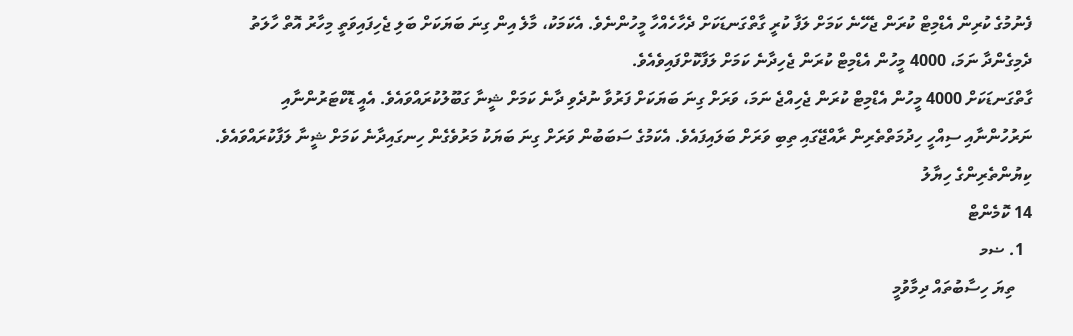ފެނުމުގެ ކުރިން އެޑްމިޓް ކުރަން ޖެހޭނެ ކަމަށް ލަފާ ކުރީ ގާތްގަނޑަކަށް ދެހާހެއްހާ މީހުންނެވެ. އެކަމަކު، މާލެ އިން ގިނަ ބަޔަކަށް ބަލި ޖެހިފައިވަތީ މިހާރު އޮތް ހާލަތު ދެމިގެންދާ ނަމަ، 4000 މީހުން އެޑްމިޓް ކުރަން ޖެހިދާނެ ކަމަށް ލަފާކޮށްފައިވެއެވެ.
ގާތްގަނޑަކަށް 4000 މީހުން އެޑްމިޓް ކުރަން ޖެހިއްޖެ ނަމަ، ވަރަށް ގިނަ ބަޔަކަށް ފަރުވާ ނުދެވި ދާނެ ކަމަށް ޝީނާ ގަބޫލުކުރައްވައެވެ. އެއީ ޑޮކްޓަރުންނާއި ނަރުހުންނާއި ސިއްހީ ހިދުމަތްތެރިން ރާއްޖޭގައި ތިބި ވަރަށް ބަލައިފައެވެ. އެކަމުގެ ސަބަބުން ވަރަށް ގިނަ ބަޔަކު މަރުވެގެން ހިނގައިދާނެ ކަމަށް ޝީނާ ލަފާކުރައްވައެވެ.
ކިޔުންތެރިންގެ ހިޔާލު
14 ކޮމެންޓް
  1. ޟމ
    ތިޔަ ހިސާބުތައް ދިމާވުމީ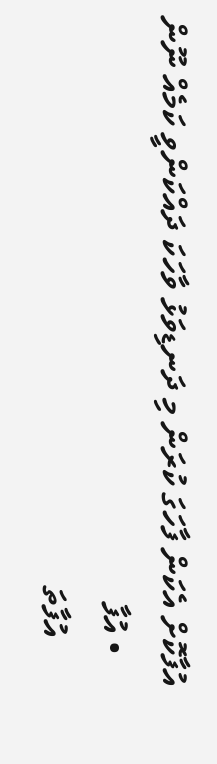އުފާކޮށް އެކަން ފާހަގަ ކުރަން މި ދަނޑިވަޅު ވާހަކަ ދައްކަންވީ ކަމެއް ނޫން
    • އުފާ
      އުފާތަ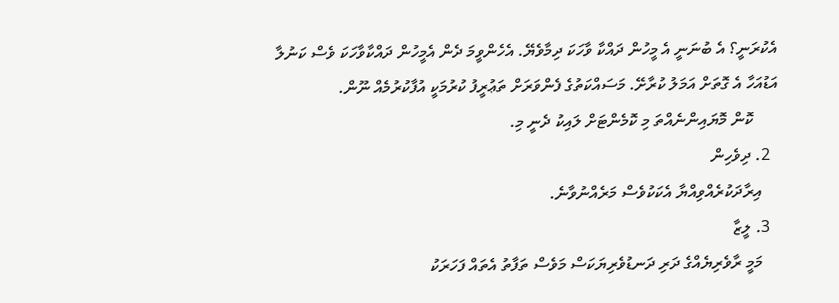އެކުރަނީ؟ އެ ބުނަނީ އެ މީހުން ދައްކާ ވާހަކަ ދިމާވެޔޭ. އެހެންވީމަ ދެން އެމީހުން ދައްކާވާހަކަ ވެސް ކަނުލާ އަޑުއަހާ އެ ގޮތަށް އަމަލު ކުރާށޭ. މަސައްކަތުގެ ފެންވަރަށް ތަޢުރީފު ކުރުމަކީ އުފާކުރުމެއް ނޫން.
      ކޮން މޮޔައިންނެއްތަ މި ކޮމެންޓަށް ލައިކު ދެނީ މި.
  2. ދިވެހިން
    އިރާދަކުރެއްވިއްޔާ އެކަކުވެސް މަރެއްނުވާނެ.
  3. ލީޒާ
    މަމީ ރާވެރިޔެއްގެ ދަރި ދަނޑުވެރިޔަކަސް މަވެސް ތަފާތު އެތައް ފަހަރަކު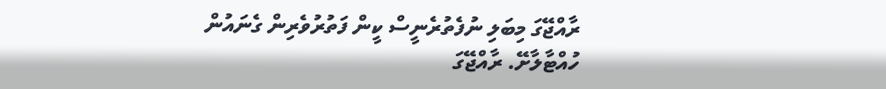ރާއްޖޭގަ މިބަލި ނުފެތުރެނީސް ކީން ފަތުރުވެރިން ގެނައުން ހުއްޓާލާށޭ. ރާއްޖޭގަ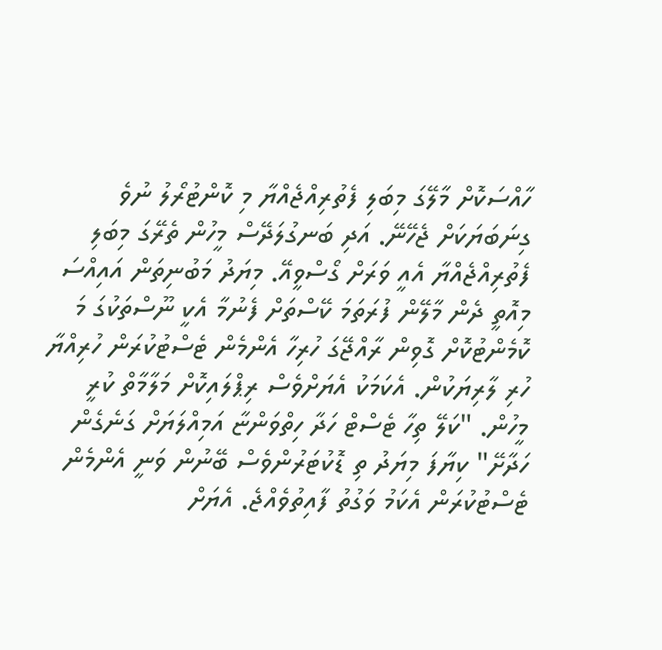ހާއްސަކޮށް މާލޭގަ މިބަލި ފެތުރިއްޖެއްޔާ މި ކޮންޓުރޯލު ނުވެ ގިނަބަޔަކަށް ޖެހޭނޭ. އަދި ބަނގުލަދޭސް މީހުން ތެރޭގަ މިބަލި ފެތުރިއްޖެއްޔާ އެއީ ވަރަށް ގޯސްވީއޭ. މިޔަދު މަބުނިތަން އައިއްސަ މިއޮތީ ދެން މާލޭން ފުރަތަމަ ކޭސްތަށް ފެނުމާ އެކީ ނޫސްތަކުގަ މަ ކޮމެންޓުކޮށް ގޮވިން ރާއްޖޭގަ ހުރިހާ އެންމެން ޓެސްޓުކުރަން ހުރިއްޔާ ހުރި ލާރިޔަކުން. އެކަމަކު އެޔަށްވެސް ރިޕްލައިކޮށް މަލާމާތް ކުރީ މީހުން. "ކަލޭ ތިހާ ޓެސްޓް ހަދާ ހިތްވަންޏާ އަމިއްލަޔަށް ގަނެގެން ހަދާށޭ" ކިޔާފަ މިޔަދު ތި ޑޮކުޓަރުންވެސް ބޭނުން ވަނީ އެންމެން ޓެސްޓުކުރަން އެކަމު ވަގުތު ފާއިތުވެއްޖެ. އެޔަށް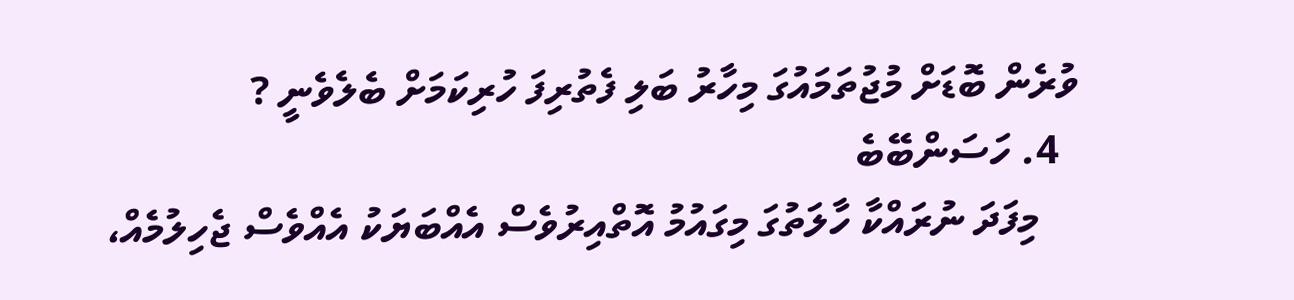ވުރެން ބޮޑަށް މުޖުތަމައުގަ މިހާރު ބަލި ފެތުރިފަ ހުރިކަމަށް ބެލެވެނީ ?
  4. ހަސަންބޭބެ
    މިފަދަ ނުރައްކާ ހާލަތުގަ މިގައުމު އޮތްއިރުވެސް އެއްބަޔަކު އެއްވެސް ޖެހިލުމެއް،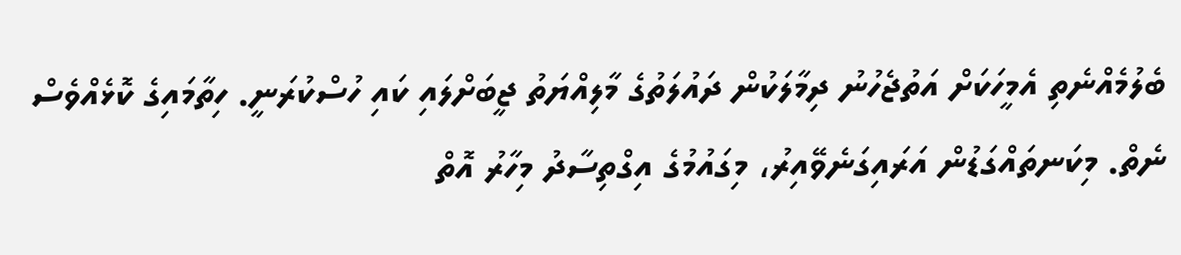ބެލުމެއްނެތި އެމީހަކަށް އަތުޖެހުނު ދިމާލަކުން ދައުލަތުގެ މާލިއްޔަތު ޖީބަށްލައި ކައި ހުސްކުރަނީ. ހިތާމައިގެ ކޮޅެއްވެސް ނެތް. މިކަނތައްގަޑުން އަރައިގަނެވޭއިރު، މިގައުމުގެ އިގްތިސާދު މިހާރު އޮތް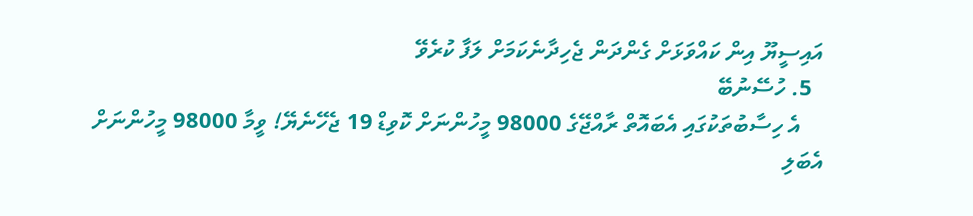އައިސީޔޫ އިން ކައްވަޅަށް ގެންދަން ޖެހިދާނެކަމަށް ލަފާ ކުރެވޭ
  5. ހުސޭނުބޭ
    އެ ހިސާބުތަކުގައި އެބައޮތް ރާއްޖޭގެ 98000 މީހުންނަށް ކޮވިޑް 19 ޖެހޭނެޔޭ! ވީމާ 98000 މީހުންނަށް އެބަލި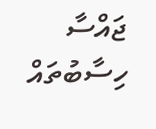ޖައްސާ ހިސާބުތައް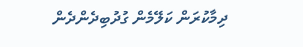ދިމާކުރަން ކަލޭމެން ގުދުބިދެންދެން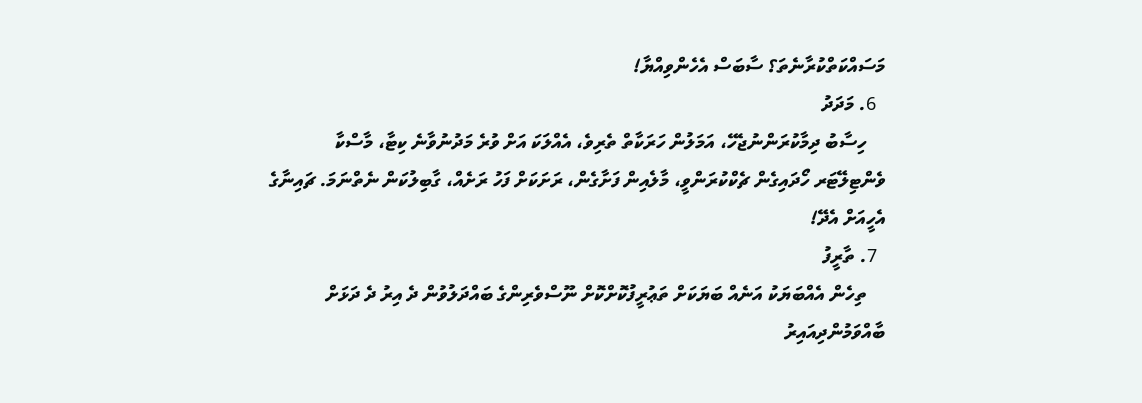މަސައްކަތްކުރާނެތަ؟ ސާބަސް އެހެންވިއްޔާ!
  6. މަދަދު
    ހިސާބު ދިމާކުރަންނުޖެހޭ، އަމަލުން ހަރަކާތް ތެރިވެ، އެއްލަކަ އަށް ވުރެ މަދުނުވާނެ ކިޓާ، މާސްކާ ވެންޓިލޭޓަރ ހޯދައިގެން ޗެކްކުރަންވީ، މާލެއިން ފަށާގެން، ރަށަކަށް ފަހު ރަށެއް، ގާބިލުކަން ނެތްނަމަ. ޗައިނާގެ އެހީއަށް އެދޭ!
  7. ތާރީފު
    ތިހެން އެއްބަޔަކު އަނެއް ބަޔަކަށް ތަޢުރީފުކޮށްކޮށް ނޫސްވެރިންގެ ބައްދަލުވުން ދެ އިރު ދެ ދަޅަށް ބާއްވަމުންދިއައިރު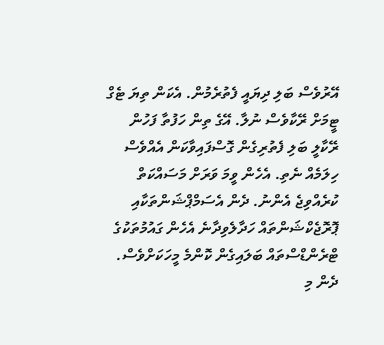އޭރުވެސް ބަލި ދިޔައީ ފެތުރެމުން. އެކަން ތިޔަ ޓެގް ޓީމަށް ރޭކާވެސް ނުލާ. އޭގެ ތިން ހަފުތާ ފަހުން ރޭކާލީ ބަލި ފެތުރިގެން ގޮސްފައިވާކަން އެއްވެސް ހިލަމެއް ނެތި. އެހެން ވީމަ ވަރަށް މަސައްކަތް ކުރެއްވިޖެ އެންނު. ދެން އެސަމްޕްޝަންތަކާއި ޕޮރޮޖެކްޝަންތައް ހަދާލެވިދާނެ އެހެން ގައުމުތަކުގެ ޓްރެންޑްސްތައް ބަލައިގެން ކޮންމެ މީހަކަށްވެސް. ދެން މި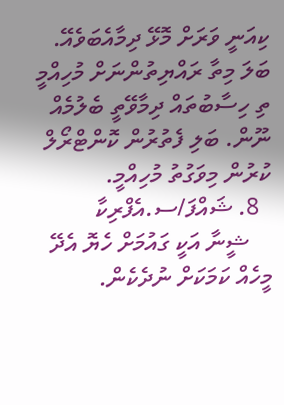ކިއަނީ ވަރަށް މޮޅޭ ދިމާއެބަވެއޭ. ބަލަ މިތާ ރައްޔިތުންނަށް މުހިއްމީ ތި ހިސާބުތައް ދިމާވޭތީ ބެލުމެއް ނޫން. ބަލި ފެތުރުން ކޮންޓްރޯލް ކުރުން މިވަގުތު މުހިއްމީ.
  8. ޝައްފަ/ސ.އެފްރިކާ
    ޝީނާ އަކީ ގައުމަށް ހެޔޮ އެދޭ މީހެއް ކަމަކަށް ނުދެކެން.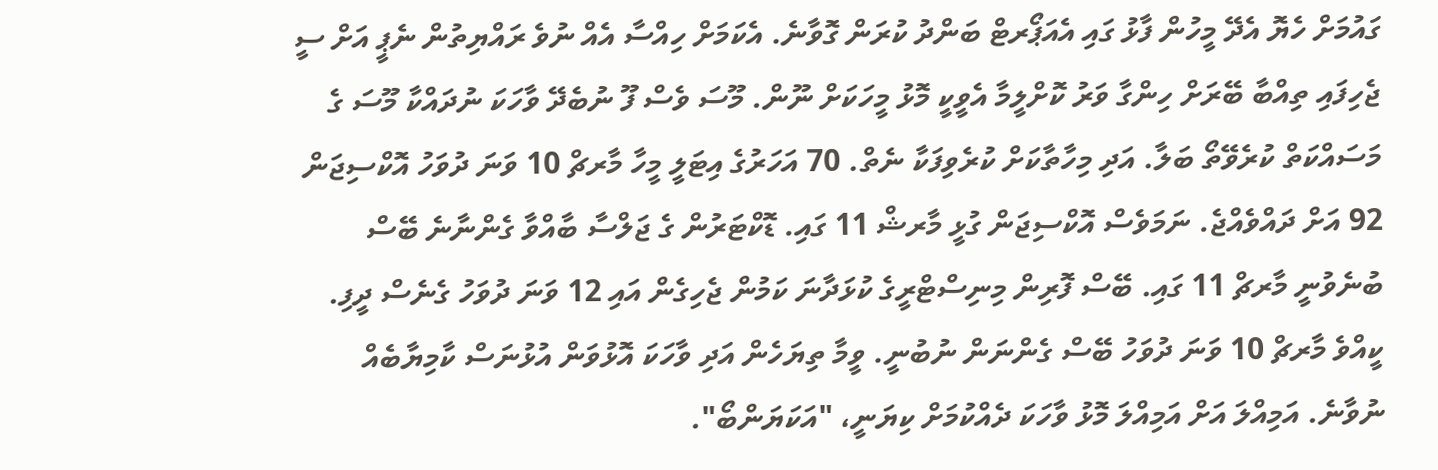ގައުމަށް ހެޔޮ އެދޭ މީހުން ފާޅު ގައި އެއަޕޯރޓް ބަންދު ކުރަން ގޮވާނެ. އެކަމަށް ހިއްސާ އެއް ނުވެ ރައްޔިތުން ނެޕީ އަށް ސީ ޖެހިފައި ތިއްބާ ބޭރަށް ހިންގާ ވަރު ކޮށްލީމާ އެވީކީ މޮޅު މީހަކަށް ނޫން. މޫސަ ވެސް ފޫ ނުބެދޭ ވާހަކަ ނުދައްކާ މޫސަ ގެ މަސައްކަތް ކުރެވޭތޯ ބަލާ. އަދި މިހާތާކަށް ކުރެވިފަކާ ނެތް. 70 އަހަރުގެ އިޓަލީ މީހާ މާރޗް 10 ވަނަ ދުވަހު އޮކްސިޖަން 92 އަށް ދައްވެއްޖެ. ނަމަވެސް އޮކްސިޖަން ގުޅީ މާރޝް 11 ގައި. ޑޮކްޓަރުން ގެ ޖަލްސާ ބާއްވާ ގެންނާނެ ބޭސް ބުނެވުނީ މާރޗް 11 ގައި. ބޭސް ފޮރިން މިނިސްޓްރީގެ ކުޅަދާނަ ކަމުން ޖެހިގެން އައި 12 ވަނަ ދުވަހު ގެނެސް ދީފި. ކީއްވެ މާރޗް 10 ވަނަ ދުވަހު ބޭސް ގެންނަން ނުބުނީ. ވީމާ ތިޔަހެން އަދި ވާހަކަ އޮޅުވަން އުޅުނަސް ކާމިޔާބެއް ނުވާނެ. އަމިއްލަ އަށް އަމިއްލަ މޮޅު ވާހަކަ ދެއްކުމަށް ކިޔަނީ، "އަކަޔަންބޯ".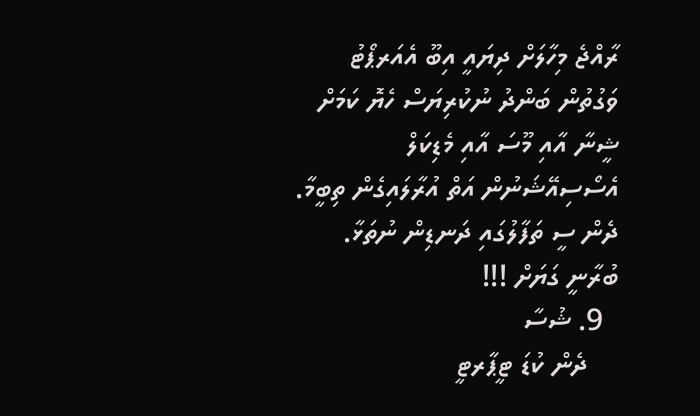ރާއްޖެ މިހާލަށް ދިޔައީ އިބޫ އެއަރޕޯޓު ވަގުތުން ބަންދު ނުކުރިޔަސް ހެޔޮ ކަމަށް ޝީނާ އާއި މޫސަ އާއި މެޑިކަލް އެސޯސިއޭޝަނުން އަތް އުރާލައިގެން ތިބީމާ. ދެން ސީ ތަފާލުގައި ދަނޑިން ނުތަޅާ. ބުރާނީ ގަޔަށް !!!
  9. ޝުސާ
    ދެން ކުޑަ ޓީޕާރޓީ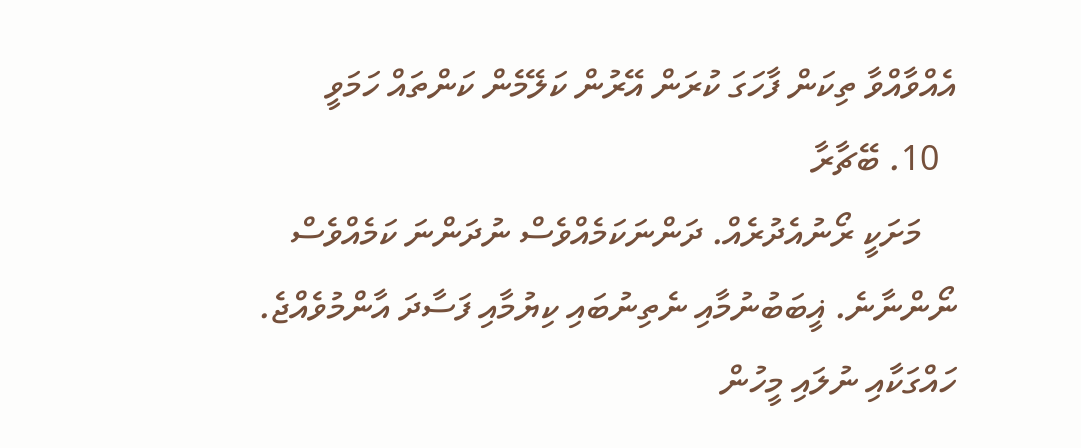އެއްވާއްވާ ތިކަން ފާހަގަ ކުރަން އޭރުން ކަލޭމެން ކަންތައް ހަމަވީ
  10. ބޭޗާރާ
    މަށަކީ ރޯނުއެދުރެއް. ދަންނަކަމެއްވެސް ނުދަންނަ ކަމެއްވެސް ނޯންނާނެ. ޣީބަބުނުމާއި ނެތިނުބައި ކިޔުމާއި ފަސާދަ އާންމުވެއްޖެ. ހައްގަކާއި ނުލައި މީހުން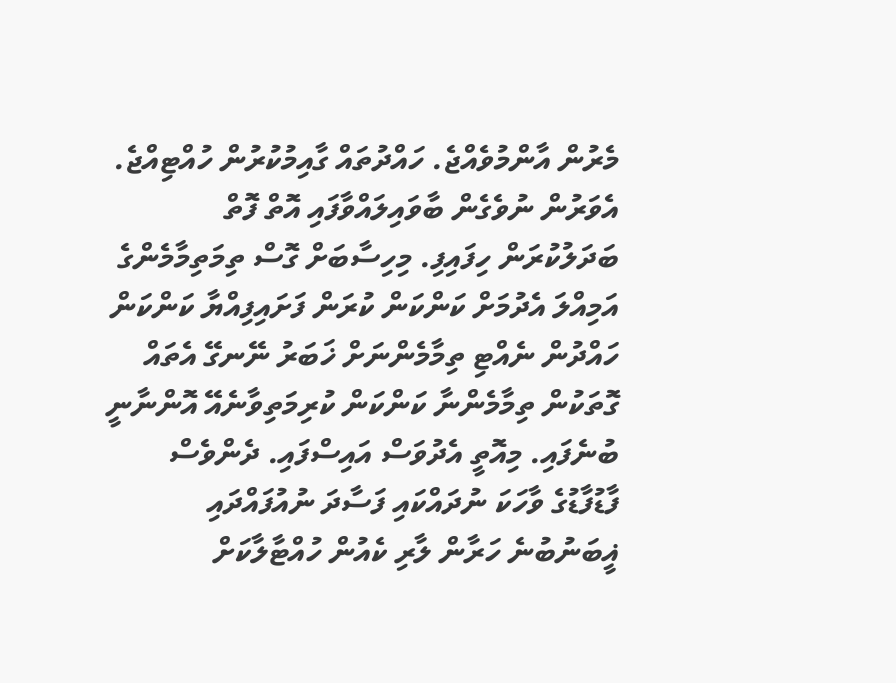މެރުން އާންމުވެއްޖެ. ހައްދުތައް ގާއިމުކުރުން ހުއްޓިއްޖެ. އެވަރުން ނުވެގެން ބާވައިލައްވާފައި އޮތް ފޮތް ބަދަލުކުރަން ހިފައިފި. މިހިސާބަށް ގޮސް ތިމަތިމާމެންގެ އަމިއްލަ އެދުމަށް ކަންކަން ކުރަން ފަށައިފިއްޔާ ކަންކަން ހައްދުން ނެއްޓި ތިމާމެންނަށް ޚަބަރު ނޭނގޭ އެތައް ގޮތަކުން ތިމާމެންނާ ކަންކަން ކުރިމަތިވާނެއޭ އޮންނާނީ ބުނެފައި. މިއޮތީ އެދުވަސް އައިސްފައި. ދެންވެސް ފާޑުފާޑުގެ ވާހަކަ ނުދައްކައި ފަސާދަ ނުއުފައްދައި ޣީބަނުބުނެ ހަރާން ލާރި ކެއުން ހުއްޓާލާކަށް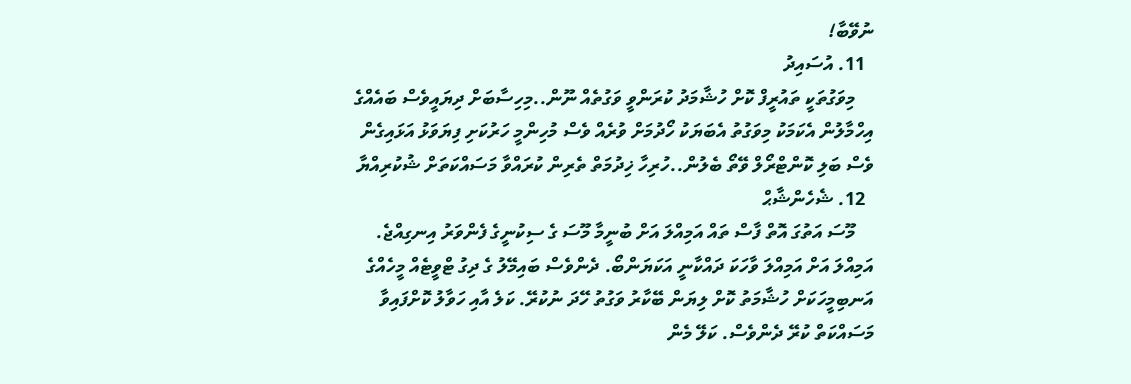ނުވޭބާ!
  11. އުސައިދު
    މިވަގުތަކީ ތައުރީފް ކޮށް ހުޝާމަދު ކުރަންވީ ވަގުތެއް ނޫން..މިހިސާބަށް ދިޔައީވެސް ބައެއްގެ އިހްމާލުން އެކަމަކު މިވަގުތު އެބަޔަކު ހޯދުމަށް ވުރެއް ވެސް މުހިންމީ ހަރުކަށި ފިޔަވަޅު އަޅައިގެން ވެސް ބަލި ކޮންޓްރޯލް ވޭތޯ ބެލުން..ހުރިހާ ޚިދުމަތް ތެރިން ކުރައްވާ މަސައްކަތަށް ޝުކުރިއްޔާ
  12. ޝެހެންޝާޙް
    މޫސަ އަތުގަ އޮތް ފާސް ތައް އަމިއްލަ އަށް ބުނީމާ މޫސަ ގެ ސިކުނީގެ ފެންވަރު އިނގިއްޖެ. އަމިއްލަ އަށް އަމިއްލަ ވާހަކަ ދައްކާނީ އަކަޔަންބޯ. ދެންވެސް ބައިމޭލު ގެ ދިގު ޓްވީޓެއް މީހެއްގެ އަނބިމީހަކަށް ހުޝާމަތު ކޮށް ލިޔަން ބޭކާރު ވަގުތު ހޭދަ ނުކުރޭ. ކަލެ އާއި ހަވާލު ކޮށްފައިވާ މަސައްކަތް ކުރޭ ދެންވެސް. ކަލޭ މެން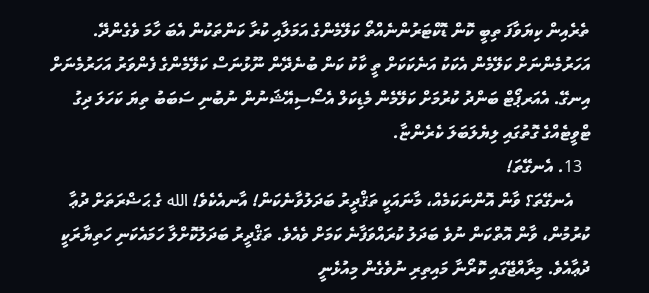ތެރެއިން ކިޔަވާފަ ތިބީ ކޮން ޑޮކްޓަރުންނެއްތޯ ކަލޭމެންގެ އަމަލާއި ކުރާ ކަންތަކުން އެބަ ހާމަ ވެގެންދޭ. އަހަރުމެންނަށް ކަލޭމެން އެކަކު އަނެކަކަށް ތީ ކާކު ކަން ބުނެދޭން ނޫޅުނަސް ކަލޭމެންގެ ފެންވަރު އަހަރުމެނަށް އިނގޭ. އެއަރޕޯޓް ބަންދު ކުރުމަށް ކަލޭމެން މެޑިކަލް އެސޯސިއޭޝަނުން ނުބުނި ސަބަބު ތިޔަ ކަހަލަ ދިގު ޓްވީޓެއްގެ ގޮތުގައި ލިޔެލަބަލަ ކެރެންޏާ.
  13. އެނގޭތަ!
    އެނގޭތަ؟ ވާން އޮންނަކަމެއް، މާނައަކީ ތަޤްދީރު ބަދަލުވާނެކަން! އާނއެކެވެ! الله ގެ ޙަޟްރަތަށް ދުޢާ ކުރުމުން، ވާން އޮތްކަން ނުވެ ބަދަލު ކުރައްވަފާނެ ކަމަށް ވެއެވެ. ތަޤްދީރު ބަދަލުކޮށްލާ ހަމައެކަނި ހަތިޔާރަކީ ދުޢާއެވެ. މިރާއްޖޭގައި ކޮރޯނާ މައިތިރި ނުވެގެން މިއުޅެނީ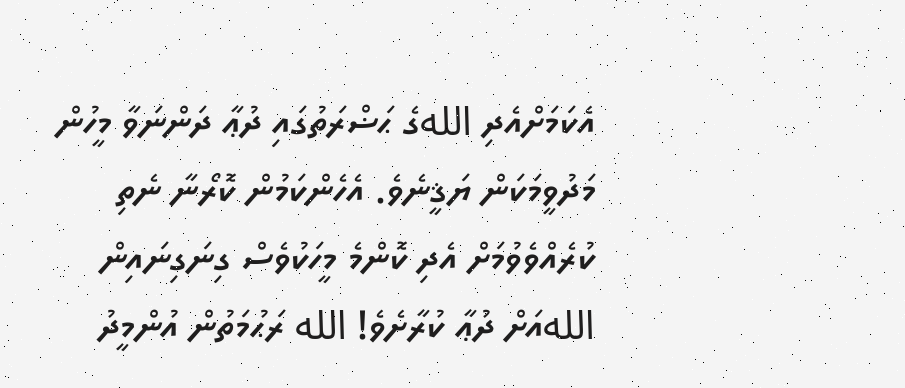އެކަމަށްއެދި اللهގެ ޙަޟްރަތުގައި ދުޢާ ދަންނަވާ މީހުން މަދުވީމަކަން ޔަޤީނެވެ. އެހެންކަމުން ކޮރޯނާ ނެތި ކުރެއްވެވުމަށް އެދި ކޮންމެ މީހަކުވެސް ގިނަގިނައިން اللهއަށް ދުޢާ ކުރާށެވެ! الله ރަޙުމަތުން އުންމީދު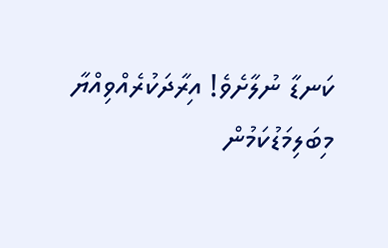ކަނޑާ ނުލާށެވެ! އިރާދަކުރެއްވިއްޔާ މިބަލިމަޑުކަމުން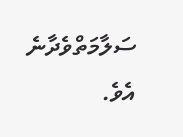ސަލާމަތްވެދާނެ އެވެ.